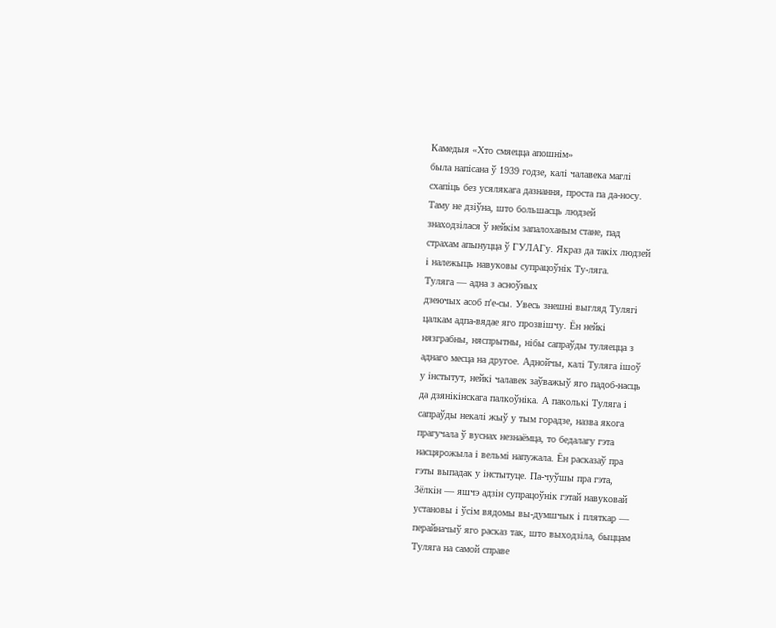Камедыя «Хто смяецца апошнім»
была напісана ў 1939 годзе, калі чалавека маглі
схапіць без усялякага дазнання, проста па да-носу.
Таму не дзіўна, што большасць людзей
знаходзілася ў нейкім запалоханым стане, пад
страхам апынуцца ў ГУЛАГу. Якраз да такіх людзей
і належыць навуковы супрацоўнік Ту-ляга.
Туляга — адна з асноўных
дзеючых асоб п'е-сы. Увесь знешні выгляд Тулягі
цалкам адпа-вядае яго прозвішчу. Ён нейкі
нязграбны, няспрытны, нібы сапраўды туляецца з
аднаго месца на другое. Аднойчы, калі Туляга ішоў
у інстытут, нейкі чалавек заўважыў яго падоб-насць
да дзянікінскага палкоўніка. А паколькі Туляга і
сапраўды некалі жыў у тым горадзе, назва якога
прагучала ў вуснах незнаёмца, то бедалагу гэта
насцярожыла і вельмі напужала. Ён расказаў пра
гэты выпадак у інстытуце. Па-чуўшы пра гэта,
Зёлкін — яшчэ адзін супрацоўнік гэтай навуковай
установы і ўсім вядомы вы-думшчык і пляткар —
перайначыў яго расказ так, што выходзіла, быццам
Туляга на самой справе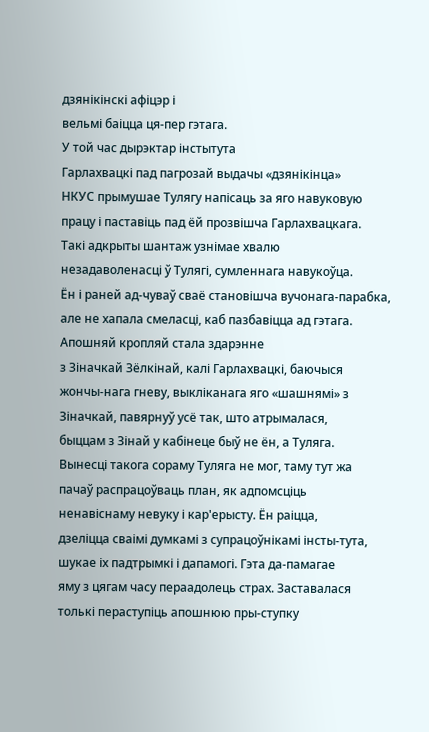дзянікінскі афіцэр і
вельмі баіцца ця-пер гэтага.
У той час дырэктар інстытута
Гарлахвацкі пад пагрозай выдачы «дзянікінца»
НКУС прымушае Тулягу напісаць за яго навуковую
працу і паставіць пад ёй прозвішча Гарлахвацкага.
Такі адкрыты шантаж узнімае хвалю
незадаволенасці ў Тулягі, сумленнага навукоўца.
Ён і раней ад-чуваў сваё становішча вучонага-парабка,
але не хапала смеласці, каб пазбавіцца ад гэтага.
Апошняй кропляй стала здарэнне
з Зіначкай Зёлкінай, калі Гарлахвацкі, баючыся
жончы-нага гневу, выкліканага яго «шашнямі» з
Зіначкай, павярнуў усё так, што атрымалася,
быццам з Зінай у кабінеце быў не ён, а Туляга.
Вынесці такога сораму Туляга не мог, таму тут жа
пачаў распрацоўваць план, як адпомсціць
ненавіснаму невуку і кар'ерысту. Ён раіцца,
дзеліцца сваімі думкамі з супрацоўнікамі інсты-тута,
шукае іх падтрымкі і дапамогі. Гэта да-памагае
яму з цягам часу пераадолець страх. Заставалася
толькі пераступіць апошнюю пры-ступку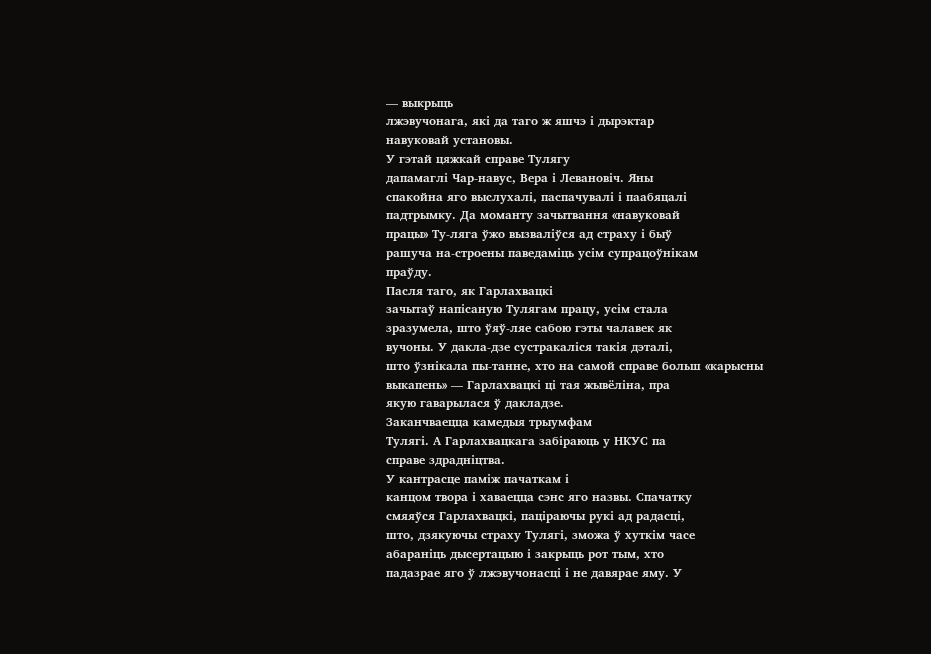— выкрыць
лжэвучонага, які да таго ж яшчэ і дырэктар
навуковай установы.
У гэтай цяжкай справе Тулягу
дапамаглі Чар-навус, Вера і Левановіч. Яны
спакойна яго выслухалі, паспачувалі і паабяцалі
падтрымку. Да моманту зачытвання «навуковай
працы» Ту-ляга ўжо вызваліўся ад страху і быў
рашуча на-строены паведаміць усім супрацоўнікам
праўду.
Пасля таго, як Гарлахвацкі
зачытаў напісаную Тулягам працу, усім стала
зразумела, што ўяў-ляе сабою гэты чалавек як
вучоны. У дакла-дзе сустракаліся такія дэталі,
што ўзнікала пы-танне, хто на самой справе больш «карысны
выкапень» — Гарлахвацкі ці тая жывёліна, пра
якую гаварылася ў дакладзе.
Заканчваецца камедыя трыумфам
Тулягі. А Гарлахвацкага забіраюць у НКУС па
справе здрадніцтва.
У кантрасце паміж пачаткам і
канцом твора і хаваецца сэнс яго назвы. Спачатку
смяяўся Гарлахвацкі, паціраючы рукі ад радасці,
што, дзякуючы страху Тулягі, зможа ў хуткім часе
абараніць дысертацыю і закрыць рот тым, хто
падазрае яго ў лжэвучонасці і не давярае яму. У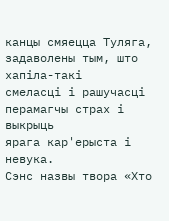канцы смяецца Туляга, задаволены тым, што хапіла-такі
смеласці і рашучасці перамагчы страх і выкрыць
ярага кар'ерыста і невука.
Сэнс назвы твора «Хто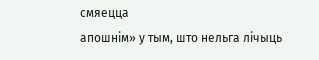смяецца
апошнім» у тым, што нельга лічыць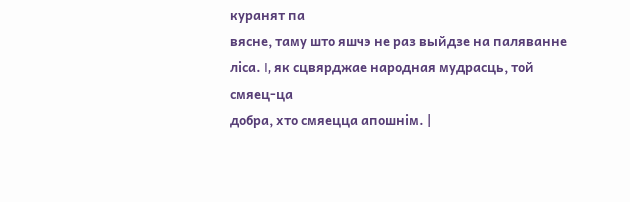куранят па
вясне, таму што яшчэ не раз выйдзе на паляванне
ліса. I, як сцвярджае народная мудрасць, той смяец-ца
добра, хто смяецца апошнім. |